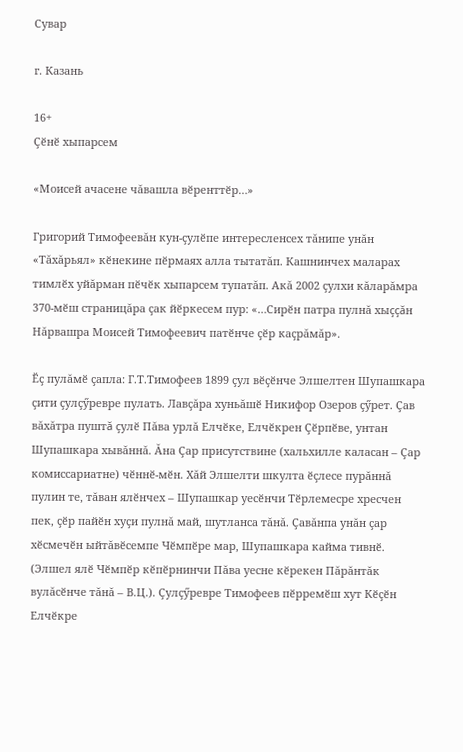Сувар

г. Казань

16+
Çӗнӗ хыпарсем

«Моисей ачасене чăвашла вӗренттӗр…»

Григорий Тимофеевăн кун-çулӗпе интересленсех тăнипе унăн «Тăхăрьял» кӗнекине пӗрмаях алла тытатăп. Кашнинчех маларах тимлӗх уйăрман пӗчӗк хыпарсем тупатăп. Акă 2002 çулхи кăларăмра 370-мӗш страницăра çак йӗркесем пур: «…Сирӗн патра пулнă хыççăн Нăрвашра Моисей Тимофеевич патӗнче çӗр каçрăмăр».

Ӗç пулăмӗ çапла: Г.Т.Тимофеев 1899 çул вӗçӗнче Элшелтен Шупашкара çити çулçӳревре пулать. Лавçăра хуньăшӗ Никифор Озеров çӳрет. Çав вăхăтра пуштă çулӗ Пăва урлă Елчӗке, Елчӗкрен Çӗрпӗве, унтан Шупашкара хывăннă. Ăна Çар присутствине (хальхилле каласан – Çар комиссариатне) чӗннӗ-мӗн. Хăй Элшелти шкулта ӗçлесе пурăннă пулин те, тăван ялӗнчех – Шупашкар уесӗнчи Тӗрлемесре хресчен пек, çӗр пайӗн хуçи пулнă май, шутланса тăнă. Çавăнпа унăн çар хӗсмечӗн ыйтăвӗсемпе Чӗмпӗре мар, Шупашкара кайма тивнӗ. (Элшел ялӗ Чӗмпӗр кӗпӗрнинчи Пăва уесне кӗрекен Пăрăнтăк вулăсӗнче тăнă – В.Ц.). Çулçӳревре Тимофеев пӗрремӗш хут Кӗçӗн Елчӗкре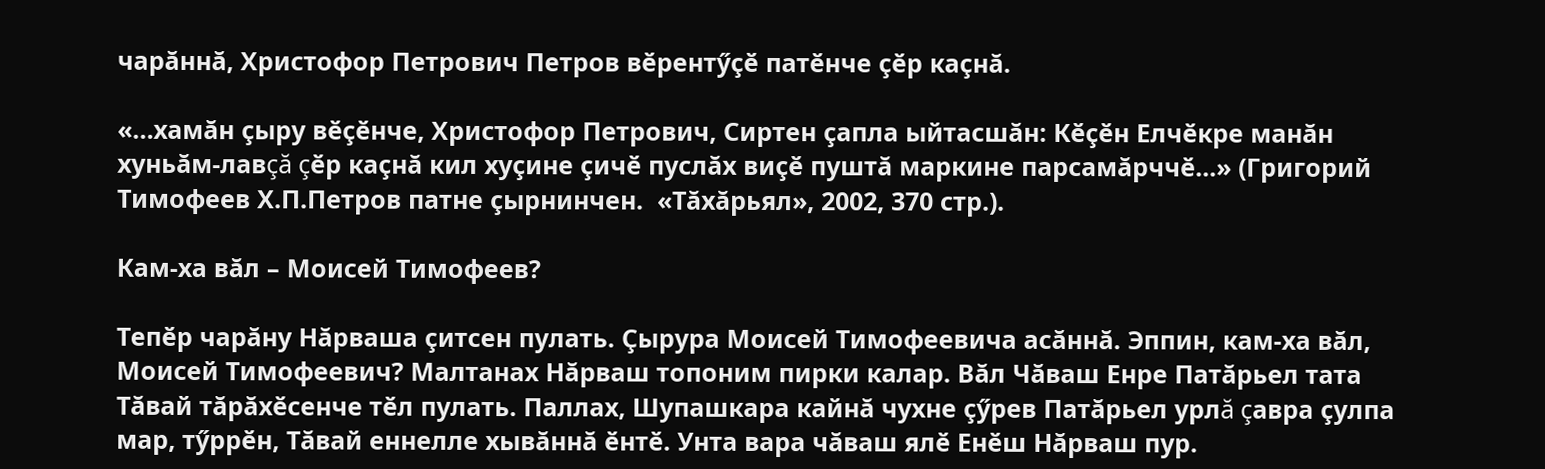чарăннă, Христофор Петрович Петров вӗрентӳçӗ патӗнче çӗр каçнă.

«…хамăн çыру вӗçӗнче, Христофор Петрович, Сиртен çапла ыйтасшăн: Кӗçӗн Елчӗкре манăн хуньăм-лавçă çӗр каçнă кил хуçине çичӗ пуслăх виçӗ пуштă маркине парсамăрччӗ...» (Григорий Тимофеев Х.П.Петров патне çырнинчен.  «Тăхăрьял», 2002, 370 стр.).

Кам-ха вăл – Моисей Тимофеев?

Тепӗр чарăну Нăрваша çитсен пулать. Çырура Моисей Тимофеевича асăннă. Эппин, кам-ха вăл, Моисей Тимофеевич? Малтанах Нăрваш топоним пирки калар. Вăл Чăваш Енре Патăрьел тата Тăвай тăрăхӗсенче тӗл пулать. Паллах, Шупашкара кайнă чухне çӳрев Патăрьел урлă çавра çулпа мар, тӳррӗн, Тăвай еннелле хывăннă ӗнтӗ. Унта вара чăваш ялӗ Енӗш Нăрваш пур.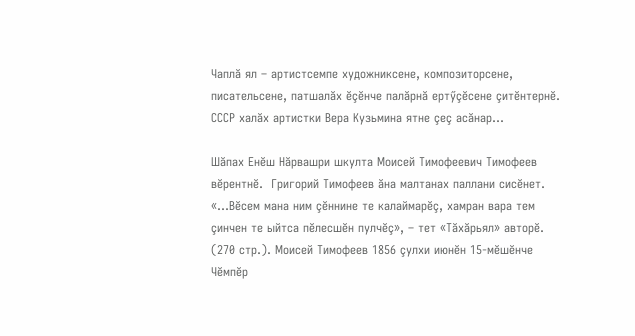Чаплă ял – артистсемпе художниксене, композиторсене, писательсене, патшалăх ӗçӗнче палăрнă ертӳçӗсене çитӗнтернӗ. СССР халăх артистки Вера Кузьмина ятне çеç асăнар…

Шăпах Енӗш Нăрвашри шкулта Моисей Тимофеевич Тимофеев вӗрентнӗ.  Григорий Тимофеев ăна малтанах паллани сисӗнет.  «…Вӗсем мана ним çӗннине те калаймарӗç, хамран вара тем çинчен те ыйтса пӗлесшӗн пулчӗç», – тет «Тăхăрьял» авторӗ. (270 стр.). Моисей Тимофеев 1856 çулхи июнӗн 15-мӗшӗнче Чӗмпӗр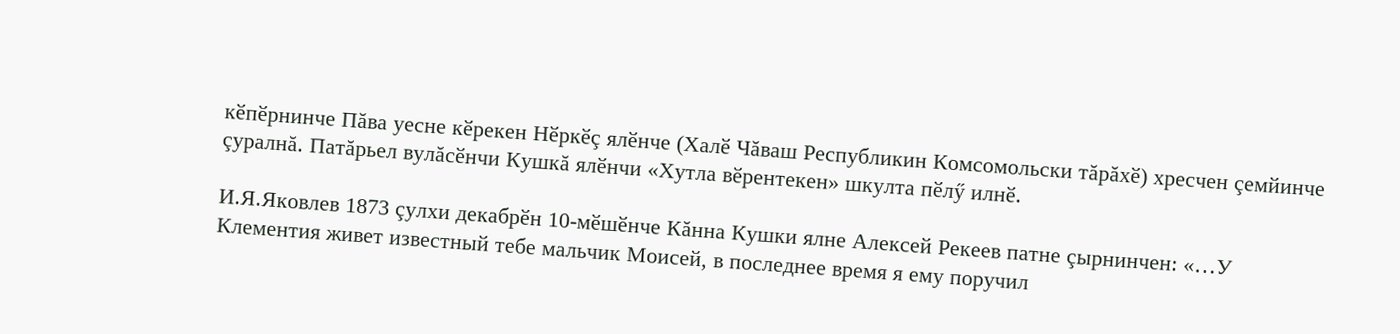кӗпӗрнинче Пăва уесне кӗрекен Нӗркӗç ялӗнче (Халӗ Чăваш Республикин Комсомольски тăрăхӗ) хресчен çемйинче çуралнă. Патăрьел вулăсӗнчи Кушкă ялӗнчи «Хутла вӗрентекен» шкулта пӗлӳ илнӗ.

И.Я.Яковлев 1873 çулхи декабрӗн 10-мӗшӗнче Кăнна Кушки ялне Алексей Рекеев патне çырнинчен: «…У Клементия живет известный тебе мальчик Моисей, в последнее время я ему поручил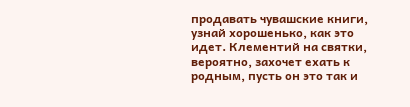продавать чувашские книги, узнай хорошенько, как это идет. Клементий на святки, вероятно, захочет ехать к родным, пусть он это так и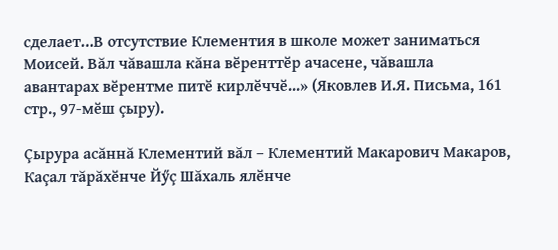сделает…В отсутствие Клементия в школе может заниматься Моисей. Вăл чăвашла кăна вӗренттӗр ачасене, чăвашла авантарах вӗрентме питӗ кирлӗччӗ...» (Яковлев И.Я. Письма, 161 стр., 97-мӗш çыру).

Çырура асăннă Клементий вăл – Клементий Макарович Макаров, Каçал тăрăхӗнче Йӳç Шăхаль ялӗнче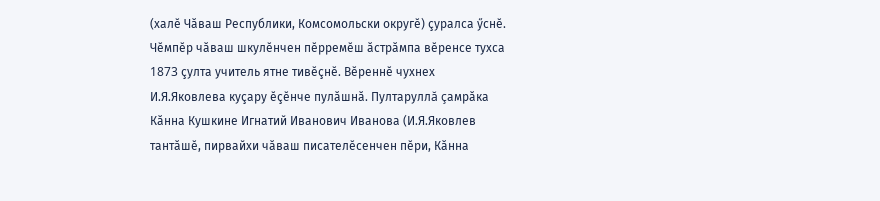(халӗ Чăваш Республики, Комсомольски округӗ) çуралса ӳснӗ. Чӗмпӗр чăваш шкулӗнчен пӗрремӗш ăстрăмпа вӗренсе тухса 1873 çулта учитель ятне тивӗçнӗ. Вӗреннӗ чухнех И.Я.Яковлева куçару ӗçӗнче пулăшнă. Пултаруллă çамрăка Кăнна Кушкине Игнатий Иванович Иванова (И.Я.Яковлев тантăшӗ, пирвайхи чăваш писателӗсенчен пӗри, Кăнна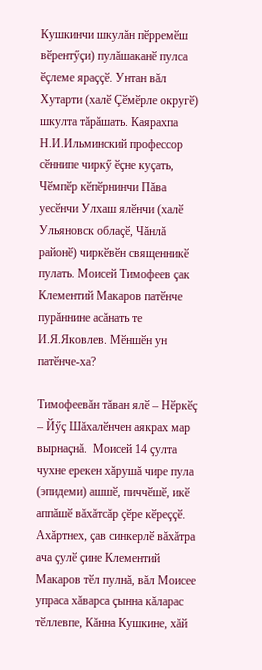Кушкинчи шкулăн пӗрремӗш вӗрентӳçи) пулăшаканӗ пулса ӗçлеме яраççӗ. Унтан вăл Хутарти (халӗ Çӗмӗрле округӗ) шкулта тăрăшать. Каярахпа Н.И.Ильминский профессор сӗннипе чиркӳ ӗçне куçать, Чӗмпӗр кӗпӗрнинчи Пăва уесӗнчи Улхаш ялӗнчи (халӗ Ульяновск облаçӗ, Чăнлă районӗ) чиркӗвӗн священникӗ пулать. Моисей Тимофеев çак Клементий Макаров патӗнче пурăннине асăнать те И.Я.Яковлев. Мӗншӗн ун патӗнче-ха?

Тимофеевăн тăван ялӗ – Нӗркӗç – Йӳç Шăхалӗнчен аякрах мар вырнаçнă.  Моисей 14 çулта чухне ерекен хăрушă чире пула (эпидеми) ашшӗ, пиччӗшӗ, икӗ аппăшӗ вăхăтсăр çӗре кӗреççӗ. Ахăртнех, çав синкерлӗ вăхăтра ача çулӗ çине Клементий Макаров тӗл пулнă, вăл Моисее упраса хăварса çынна кăларас тӗллевпе, Кăнна Кушкине, хăй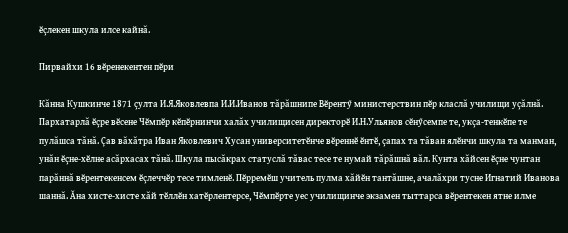ӗçлекен шкула илсе кайнă.

Пирвайхи 16 вӗренекентен пӗри

Кăнна Кушкинче 1871 çулта И.Я.Яковлевпа И.И.Иванов тăрăшнипе Вӗрентӳ министерствин пӗр класлă училищи уçăлнă. Пархатарлă ӗçре вӗсене Чӗмпӗр кӗпӗрнинчи халăх училищисен директорӗ И.Н.Ульянов сӗнӳсемпе те, укçа-тенкӗпе те пулăшса тăнă. Çав вăхăтра Иван Яковлевич Хусан университетӗнче вӗреннӗ ӗнтӗ, çапах та тăван ялӗнчи шкула та манман, унăн ӗçне-хӗлне асăрхасах тăнă. Шкула пысăкрах статуслă тăвас тесе те нумай тăрăшнă вăл. Кунта хăйсен ӗçне чунтан парăннă вӗрентекенсем ӗçлеччӗр тесе тимленӗ. Пӗрремӗш учитель пулма хăйӗн тантăшне, ачалăхри тусне Игнатий Иванова шаннă. Ăна хисте-хисте хăй тӗллӗн хатӗрлентерсе, Чӗмпӗрте уес училищинче экзамен тыттарса вӗрентекен ятне илме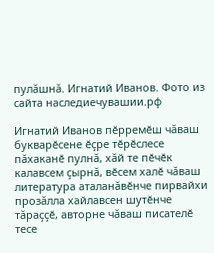пулăшнă. Игнатий Иванов. Фото из сайта наследиечувашии.рф

Игнатий Иванов пӗрремӗш чăваш букварӗсене ӗçре тӗрӗслесе пăхаканӗ пулнă, хăй те пӗчӗк калавсем çырнă, вӗсем халӗ чăваш литература аталанăвӗнче пирвайхи прозăлла хайлавсен шутӗнче тăраççӗ, авторне чăваш писателӗ тесе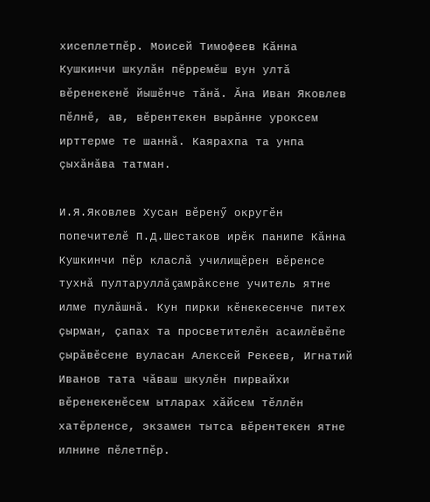хисеплетпӗр. Моисей Тимофеев Кăнна Кушкинчи шкулăн пӗрремӗш вун ултă вӗренекенӗ йышӗнче тăнă. Ăна Иван Яковлев пӗлнӗ, ав, вӗрентекен вырăнне уроксем ирттерме те шаннă. Каярахпа та унпа çыхăнăва татман.

И.Я.Яковлев Хусан вӗренӳ округӗн попечителӗ П.Д.Шестаков ирӗк панипе Кăнна Кушкинчи пӗр класлă училищӗрен вӗренсе тухнă пултаруллă çамрăксене учитель ятне илме пулăшнă. Кун пирки кӗнекесенче питех çырман, çапах та просветителӗн асаилӗвӗпе çырăвӗсене вуласан Алексей Рекеев, Игнатий Иванов тата чăваш шкулӗн пирвайхи вӗренекенӗсем ытларах хăйсем тӗллӗн хатӗрленсе, экзамен тытса вӗрентекен ятне илнине пӗлетпӗр.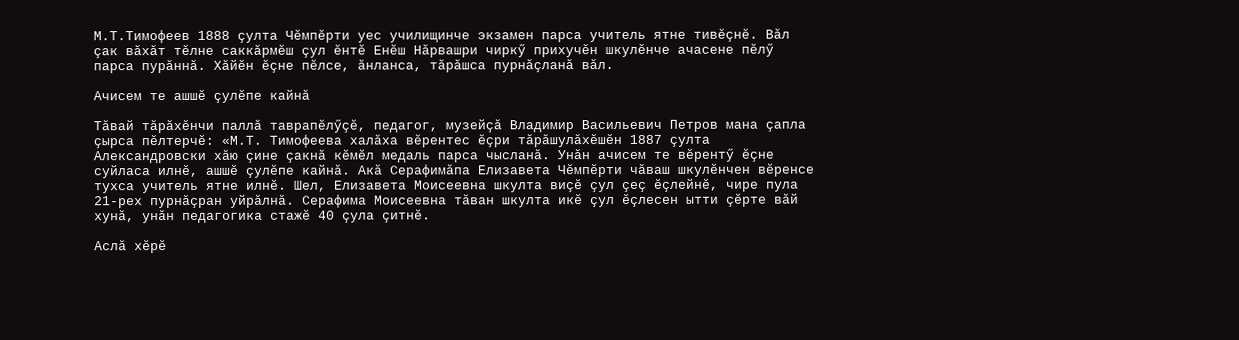М.Т.Тимофеев 1888 çулта Чӗмпӗрти уес училищинче экзамен парса учитель ятне тивӗçнӗ. Вăл çак вăхăт тӗлне саккăрмӗш çул ӗнтӗ Енӗш Нăрвашри чиркӳ прихучӗн шкулӗнче ачасене пӗлӳ парса пурăннă. Хăйӗн ӗçне пӗлсе, ăнланса, тăрăшса пурнăçланă вăл.

Ачисем те ашшӗ çулӗпе кайнă

Тăвай тăрăхӗнчи паллă таврапӗлӳçӗ, педагог, музейçă Владимир Васильевич Петров мана çапла çырса пӗлтерчӗ: «М.Т. Тимофеева халăха вӗрентес ӗçри тăрăшулăхӗшӗн 1887 çулта Александровски хăю çине çакнă кӗмӗл медаль парса чысланă. Унăн ачисем те вӗрентӳ ӗçне суйласа илнӗ, ашшӗ çулӗпе кайнă. Акă Серафимăпа Елизавета Чӗмпӗрти чăваш шкулӗнчен вӗренсе тухса учитель ятне илнӗ. Шел, Елизавета Моисеевна шкулта виçӗ çул çеç ӗçлейнӗ, чире пула 21-рех пурнăçран уйрăлнă. Серафима Моисеевна тăван шкулта икӗ çул ӗçлесен ытти çӗрте вăй хунă, унăн педагогика стажӗ 40 çула çитнӗ.

Аслă хӗрӗ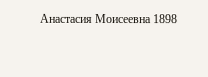Анастасия Моисеевна 1898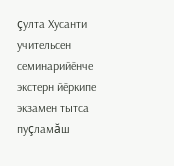çулта Хусанти учительсен семинарийӗнче экстерн йӗркипе экзамен тытса пуçламăш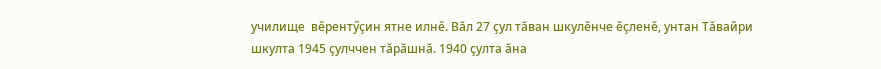училище  вӗрентӳçин ятне илнӗ. Вăл 27 çул тăван шкулӗнче ӗçленӗ, унтан Тăвайри шкулта 1945 çулччен тăрăшнă. 1940 çулта ăна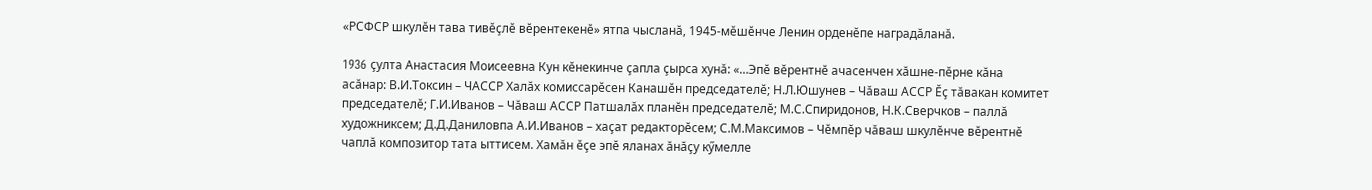«РСФСР шкулӗн тава тивӗçлӗ вӗрентекенӗ» ятпа чысланă, 1945-мӗшӗнче Ленин орденӗпе наградăланă.

1936 çулта Анастасия Моисеевна Кун кӗнекинче çапла çырса хунă: «…Эпӗ вӗрентнӗ ачасенчен хăшне-пӗрне кăна асăнар: В.И.Токсин – ЧАССР Халăх комиссарӗсен Канашӗн председателӗ; Н.Л.Юшунев – Чăваш АССР Ӗç тăвакан комитет председателӗ; Г.И.Иванов – Чăваш АССР Патшалăх планӗн председателӗ; М.С.Спиридонов, Н.К.Сверчков – паллă художниксем; Д.Д.Даниловпа А.И.Иванов – хаçат редакторӗсем; С.М.Максимов – Чӗмпӗр чăваш шкулӗнче вӗрентнӗ чаплă композитор тата ыттисем. Хамăн ӗçе эпӗ яланах ăнăçу кӳмелле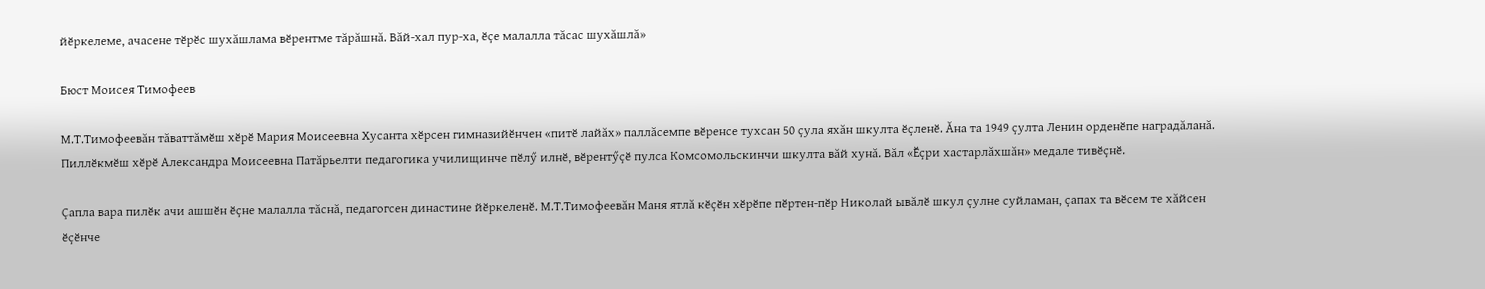йӗркелеме, ачасене тӗрӗс шухăшлама вӗрентме тăрăшнă. Вăй-хал пур-ха, ӗçе малалла тăсас шухăшлă»

Бюст Моисея Тимофеев

М.Т.Тимофеевăн тăваттăмӗш хӗрӗ Мария Моисеевна Хусанта хӗрсен гимназийӗнчен «питӗ лайăх» паллăсемпе вӗренсе тухсан 50 çула яхăн шкулта ӗçленӗ. Ăна та 1949 çулта Ленин орденӗпе наградăланă. Пиллӗкмӗш хӗрӗ Александра Моисеевна Патăрьелти педагогика училищинче пӗлӳ илнӗ, вӗрентӳçӗ пулса Комсомольскинчи шкулта вăй хунă. Вăл «Ӗçри хастарлăхшăн» медале тивӗçнӗ.

Çапла вара пилӗк ачи ашшӗн ӗçне малалла тăснă, педагогсен династине йӗркеленӗ. М.Т.Тимофеевăн Маня ятлă кӗçӗн хӗрӗпе пӗртен-пӗр Николай ывăлӗ шкул çулне суйламан, çапах та вӗсем те хăйсен ӗçӗнче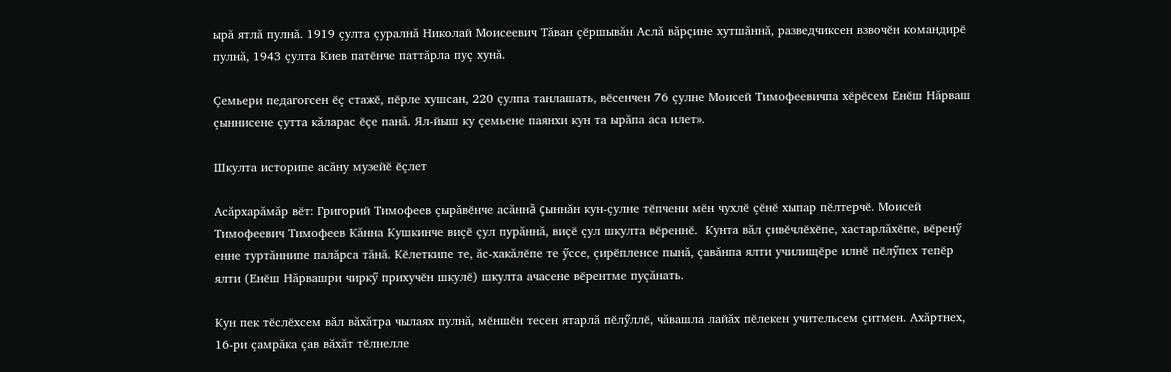ырă ятлă пулнă. 1919 çулта çуралнă Николай Моисеевич Тăван çӗршывăн Аслă вăрçине хутшăннă, разведчиксен взвочӗн командирӗ пулнă, 1943 çулта Киев патӗнче паттăрла пуç хунă.

Çемьери педагогсен ӗç стажӗ, пӗрле хушсан, 220 çулпа танлашать, вӗсенчен 76 çулне Моисей Тимофеевичпа хӗрӗсем Енӗш Нăрваш çыннисене çутта кăларас ӗçе панă. Ял-йыш ку çемьене паянхи кун та ырăпа аса илет».

Шкулта историпе асăну музейӗ ӗçлет

Асăрхарăмăр вӗт: Григорий Тимофеев çырăвӗнче асăннă çыннăн кун-çулне тӗпчени мӗн чухлӗ çӗнӗ хыпар пӗлтерчӗ. Моисей Тимофеевич Тимофеев Кăнна Кушкинче виçӗ çул пурăннă, виçӗ çул шкулта вӗреннӗ.  Кунта вăл çивӗчлӗхӗпе, хастарлăхӗпе, вӗренӳ енне туртăннипе палăрса тăнă. Кӗлеткипе те, ăс-хакăлӗпе те ӳссе, çирӗпленсе пынă, çавăнпа ялти училищӗре илнӗ пӗлӳпех тепӗр ялти (Енӗш Нăрвашри чиркӳ прихучӗн шкулӗ) шкулта ачасене вӗрентме пуçăнать.

Кун пек тӗслӗхсем вăл вăхăтра чылаях пулнă, мӗншӗн тесен ятарлă пӗлӳллӗ, чăвашла лайăх пӗлекен учительсем çитмен. Ахăртнех, 16-ри çамрăка çав вăхăт тӗлнелле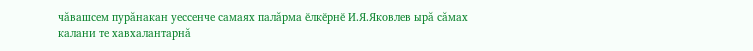чăвашсем пурăнакан уессенче самаях палăрма ӗлкӗрнӗ И.Я.Яковлев ырă сăмах калани те хавхалантарнă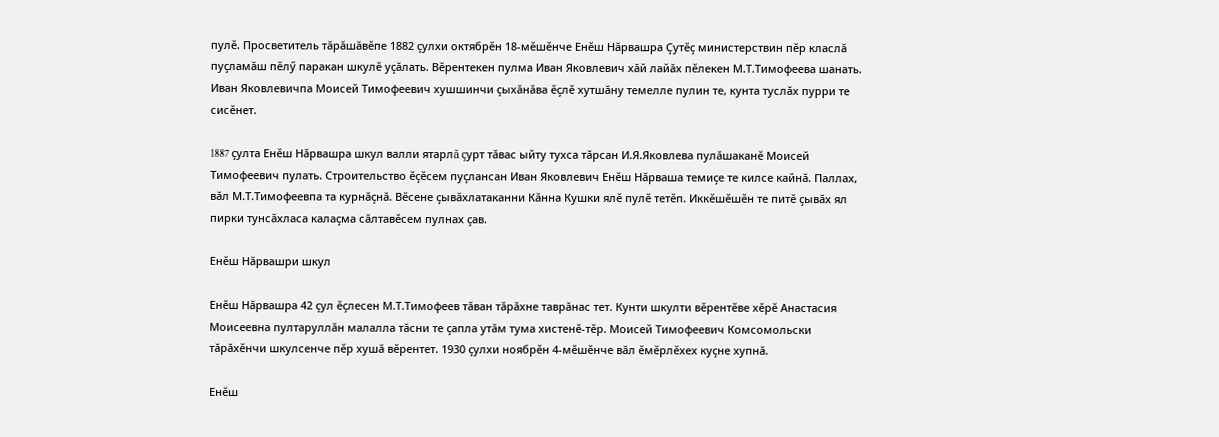пулӗ. Просветитель тăрăшăвӗпе 1882 çулхи октябрӗн 18-мӗшӗнче Енӗш Нăрвашра Çутӗç министерствин пӗр класлă пуçламăш пӗлӳ паракан шкулӗ уçăлать. Вӗрентекен пулма Иван Яковлевич хăй лайăх пӗлекен М.Т.Тимофеева шанать. Иван Яковлевичпа Моисей Тимофеевич хушшинчи çыхăнăва ӗçлӗ хутшăну темелле пулин те, кунта туслăх пурри те сисӗнет.

1887 çулта Енӗш Нăрвашра шкул валли ятарлă çурт тăвас ыйту тухса тăрсан И.Я.Яковлева пулăшаканӗ Моисей Тимофеевич пулать. Строительство ӗçӗсем пуçлансан Иван Яковлевич Енӗш Нăрваша темиçе те килсе кайнă. Паллах, вăл М.Т.Тимофеевпа та курнăçнă. Вӗсене çывăхлатаканни Кăнна Кушки ялӗ пулӗ тетӗп. Иккӗшӗшӗн те питӗ çывăх ял пирки тунсăхласа калаçма сăлтавӗсем пулнах çав.

Енӗш Нăрвашри шкул

Енӗш Нăрвашра 42 çул ӗçлесен М.Т.Тимофеев тăван тăрăхне таврăнас тет. Кунти шкулти вӗрентӗве хӗрӗ Анастасия Моисеевна пултаруллăн малалла тăсни те çапла утăм тума хистенӗ-тӗр. Моисей Тимофеевич Комсомольски тăрăхӗнчи шкулсенче пӗр хушă вӗрентет. 1930 çулхи ноябрӗн 4-мӗшӗнче вăл ӗмӗрлӗхех куçне хупнă.

Енӗш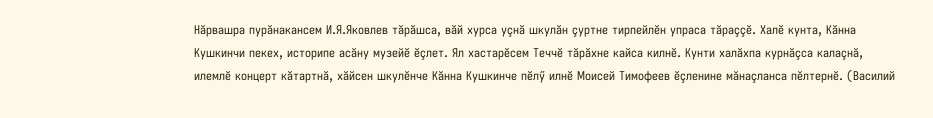Нăрвашра пурăнакансем И.Я.Яковлев тăрăшса, вăй хурса уçнă шкулăн çуртне тирпейлӗн упраса тăраççӗ. Халӗ кунта, Кăнна Кушкинчи пекех, историпе асăну музейӗ ӗçлет. Ял хастарӗсем Теччӗ тăрăхне кайса килнӗ. Кунти халăхпа курнăçса калаçнă, илемлӗ концерт кăтартнă, хăйсен шкулӗнче Кăнна Кушкинче пӗлӳ илнӗ Моисей Тимофеев ӗçленине мăнаçланса пӗлтернӗ. (Василий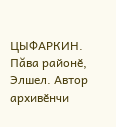ЦЫФАРКИН. Пăва районӗ, Элшел. Автор архивӗнчи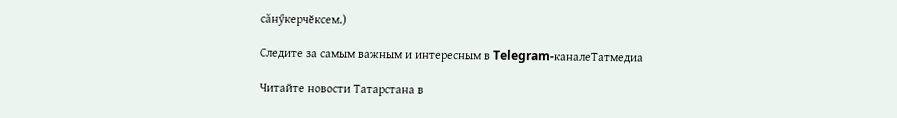сăнӳкерчӗксем.)

Следите за самым важным и интересным в Telegram-каналеТатмедиа

Читайте новости Татарстана в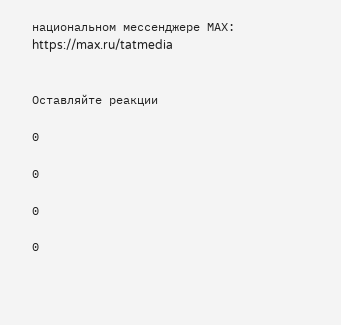национальном мессенджере MАХ: https://max.ru/tatmedia


Оставляйте реакции

0

0

0

0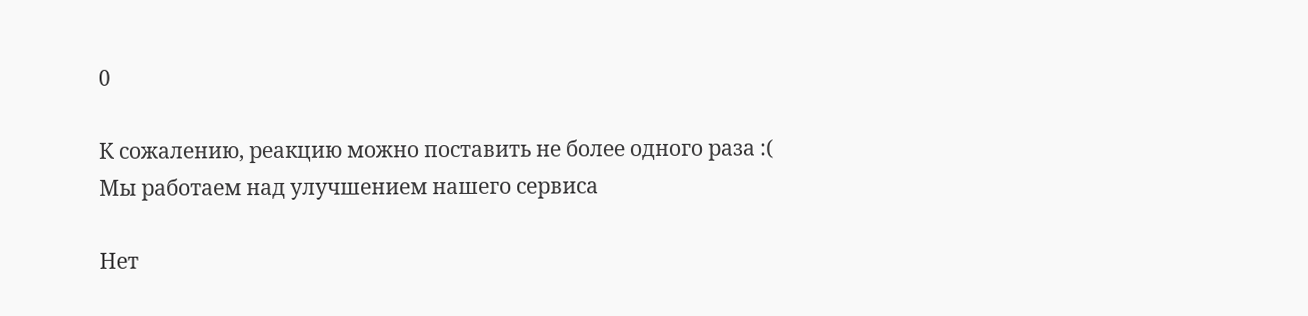0

К сожалению, реакцию можно поставить не более одного раза :(
Мы работаем над улучшением нашего сервиса

Нет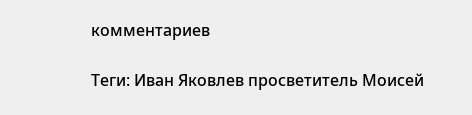комментариев

Теги: Иван Яковлев просветитель Моисей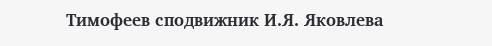Тимофеев сподвижник И.Я. Яковлева